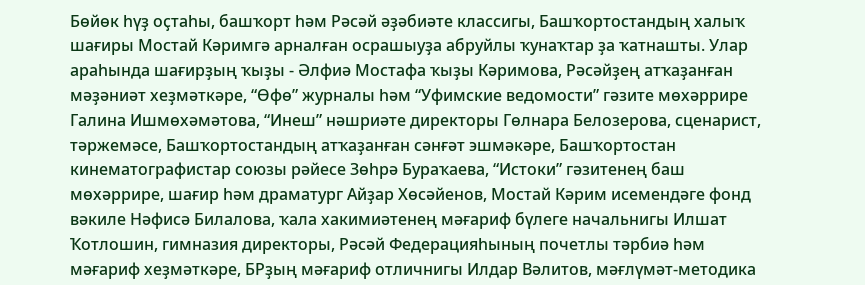Бөйөк һүҙ оҫтаһы, башҡорт һәм Рәсәй әҙәбиәте классигы, Башҡортостандың халыҡ шағиры Мостай Кәримгә арналған осрашыуҙа абруйлы ҡунаҡтар ҙа ҡатнашты. Улар араһында шағирҙың ҡыҙы - Әлфиә Мостафа ҡыҙы Кәримова, Рәсәйҙең атҡаҙанған мәҙәниәт хеҙмәткәре, “Өфө” журналы һәм “Уфимские ведомости” гәзите мөхәррире Галина Ишмөхәмәтова, “Инеш” нәшриәте директоры Гөлнара Белозерова, сценарист, тәржемәсе, Башҡортостандың атҡаҙанған сәнғәт эшмәкәре, Башҡортостан кинематографистар союзы рәйесе Зөһрә Бураҡаева, “Истоки” гәзитенең баш мөхәррире, шағир һәм драматург Айҙар Хөсәйенов, Мостай Кәрим исемендәге фонд вәкиле Нәфисә Билалова, ҡала хакимиәтенең мәғариф бүлеге начальнигы Илшат Ҡотлошин, гимназия директоры, Рәсәй Федерацияһының почетлы тәрбиә һәм мәғариф хеҙмәткәре, БРҙың мәғариф отличнигы Илдар Вәлитов, мәғлүмәт-методика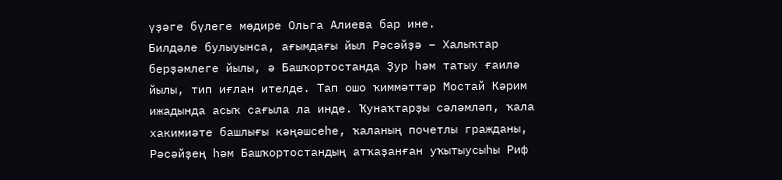үҙәге бүлеге мөдире Ольга Алиева бар ине.
Билдәле булыуынса, ағымдағы йыл Рәсәйҙә – Халыҡтар берҙәмлеге йылы, ә Башҡортостанда Ҙур һәм татыу ғаилә йылы, тип иғлан ителде. Тап ошо ҡиммәттәр Мостай Кәрим ижадында асыҡ сағыла ла инде. Ҡунаҡтарҙы сәләмләп, ҡала хакимиәте башлығы кәңәшсеһе, ҡаланың почетлы гражданы, Рәсәйҙең һәм Башҡортостандың атҡаҙанған уҡытыусыһы Риф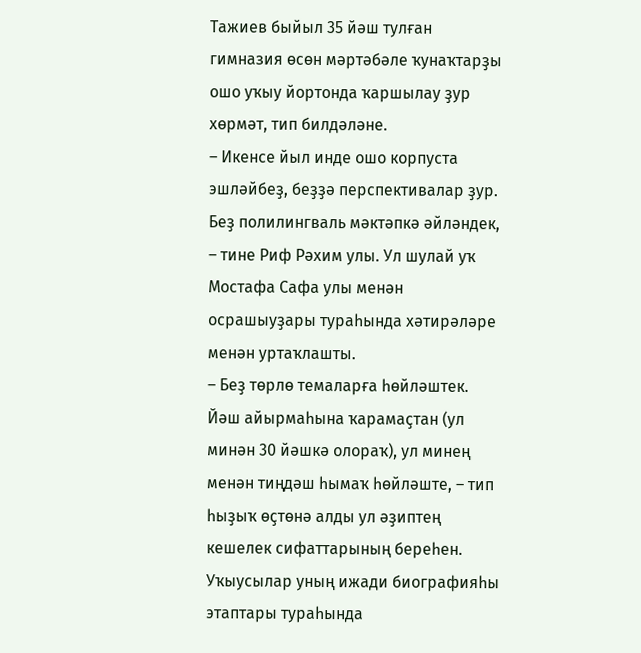Тажиев быйыл 35 йәш тулған гимназия өсөн мәртәбәле ҡунаҡтарҙы ошо уҡыу йортонда ҡаршылау ҙур хөрмәт, тип билдәләне.
– Икенсе йыл инде ошо корпуста эшләйбеҙ, беҙҙә перспективалар ҙур. Беҙ полилингваль мәктәпкә әйләндек, – тине Риф Рәхим улы. Ул шулай уҡ Мостафа Сафа улы менән осрашыуҙары тураһында хәтирәләре менән уртаҡлашты.
– Беҙ төрлө темаларға һөйләштек. Йәш айырмаһына ҡарамаҫтан (ул минән 30 йәшкә олораҡ), ул минең менән тиңдәш һымаҡ һөйләште, – тип һыҙыҡ өҫтөнә алды ул әҙиптең кешелек сифаттарының береһен. Уҡыусылар уның ижади биографияһы этаптары тураһында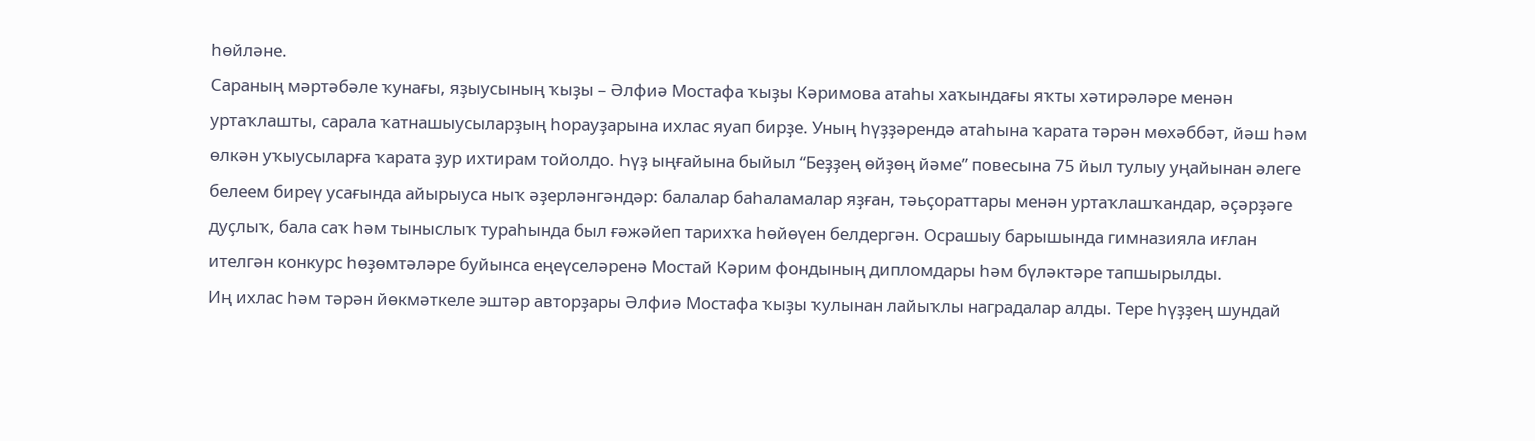һөйләне.
Сараның мәртәбәле ҡунағы, яҙыусының ҡыҙы – Әлфиә Мостафа ҡыҙы Кәримова атаһы хаҡындағы яҡты хәтирәләре менән уртаҡлашты, сарала ҡатнашыусыларҙың һорауҙарына ихлас яуап бирҙе. Уның һүҙҙәрендә атаһына ҡарата тәрән мөхәббәт, йәш һәм өлкән уҡыусыларға ҡарата ҙур ихтирам тойолдо. Һүҙ ыңғайына быйыл “Беҙҙең өйҙөң йәме” повесына 75 йыл тулыу уңайынан әлеге белеем биреү усағында айырыуса ныҡ әҙерләнгәндәр: балалар баһаламалар яҙған, тәьҫораттары менән уртаҡлашҡандар, әҫәрҙәге дуҫлыҡ, бала саҡ һәм тыныслыҡ тураһында был ғәжәйеп тарихҡа һөйөүен белдергән. Осрашыу барышында гимназияла иғлан ителгән конкурс һөҙөмтәләре буйынса еңеүселәренә Мостай Кәрим фондының дипломдары һәм бүләктәре тапшырылды.
Иң ихлас һәм тәрән йөкмәткеле эштәр авторҙары Әлфиә Мостафа ҡыҙы ҡулынан лайыҡлы наградалар алды. Тере һүҙҙең шундай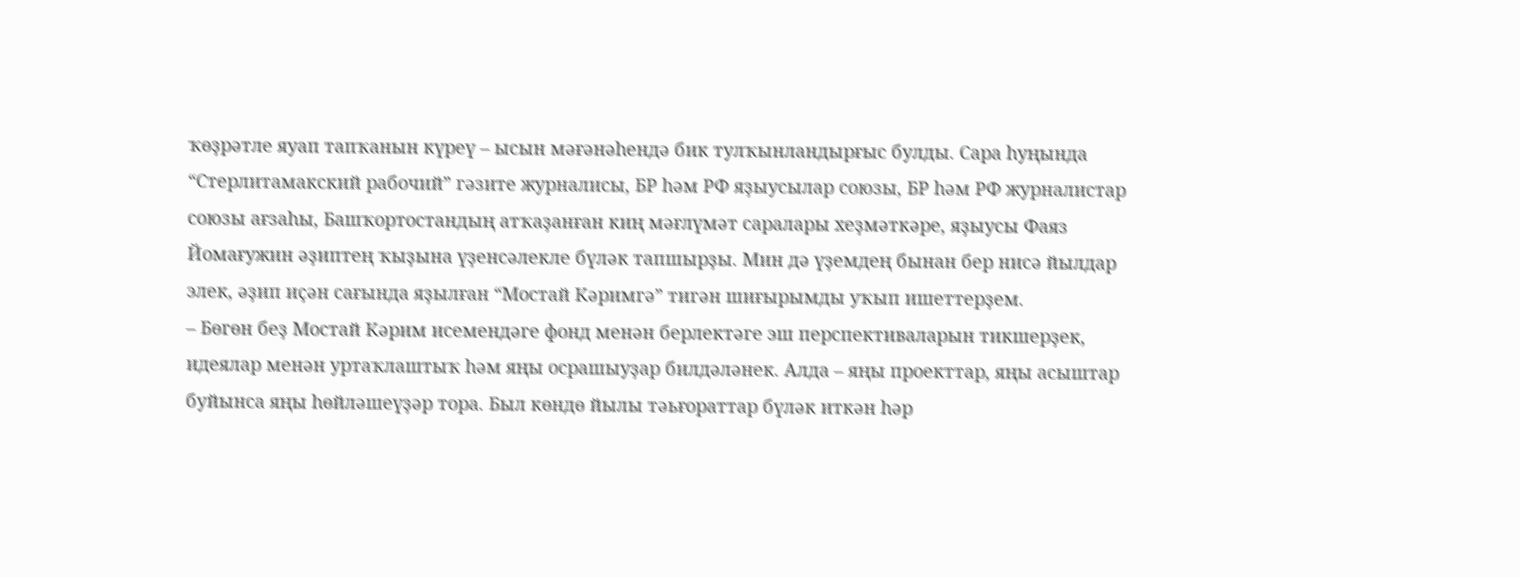ҡөҙрәтле яуап тапҡанын күреү – ысын мәғәнәһендә бик тулҡынландырғыс булды. Сара һуңында “Стерлитамакский рабочий” гәзите журналисы, БР һәм РФ яҙыусылар союзы, БР һәм РФ журналистар союзы ағзаһы, Башҡортостандың атҡаҙанған киң мәғлүмәт саралары хеҙмәткәре, яҙыусы Фаяз Йомағужин әҙиптең ҡыҙына үҙенсәлекле бүләк тапшырҙы. Мин дә үҙемдең бынан бер нисә йылдар элек, әҙип иҫән сағында яҙылған “Мостай Кәримгә” тигән шиғырымды уҡып ишеттерҙем.
– Бөгөн беҙ Мостай Кәрим исемендәге фонд менән берлектәге эш перспективаларын тикшерҙек, идеялар менән уртаҡлаштыҡ һәм яңы осрашыуҙар билдәләнек. Алда – яңы проекттар, яңы асыштар буйынса яңы һөйләшеүҙәр тора. Был көндө йылы тәьғораттар бүләк иткән һәр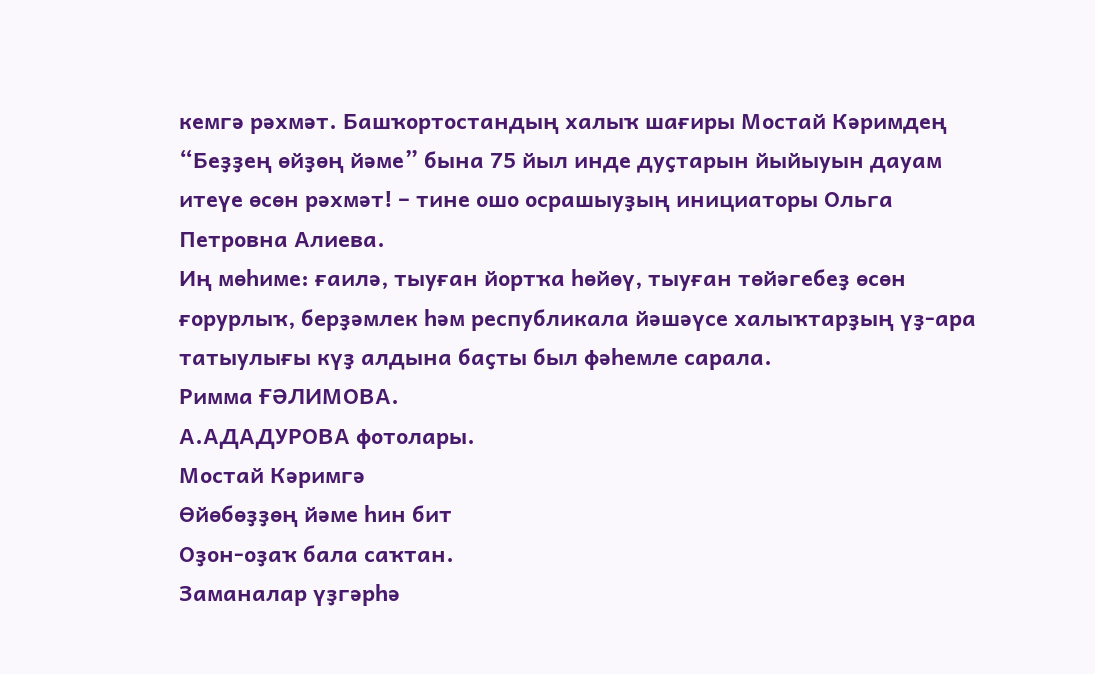кемгә рәхмәт. Башҡортостандың халыҡ шағиры Мостай Кәримдең “Беҙҙең өйҙөң йәме” бына 75 йыл инде дуҫтарын йыйыуын дауам итеүе өсөн рәхмәт! – тине ошо осрашыуҙың инициаторы Ольга Петровна Алиева.
Иң мөһиме: ғаилә, тыуған йортҡа һөйөү, тыуған төйәгебеҙ өсөн ғорурлыҡ, берҙәмлек һәм республикала йәшәүсе халыҡтарҙың үҙ-ара татыулығы күҙ алдына баҫты был фәһемле сарала.
Римма ҒӘЛИМОВА.
А.АДАДУРОВА фотолары.
Мостай Кәримгә
Өйөбөҙҙөң йәме һин бит
Оҙон-оҙаҡ бала саҡтан.
Заманалар үҙгәрһә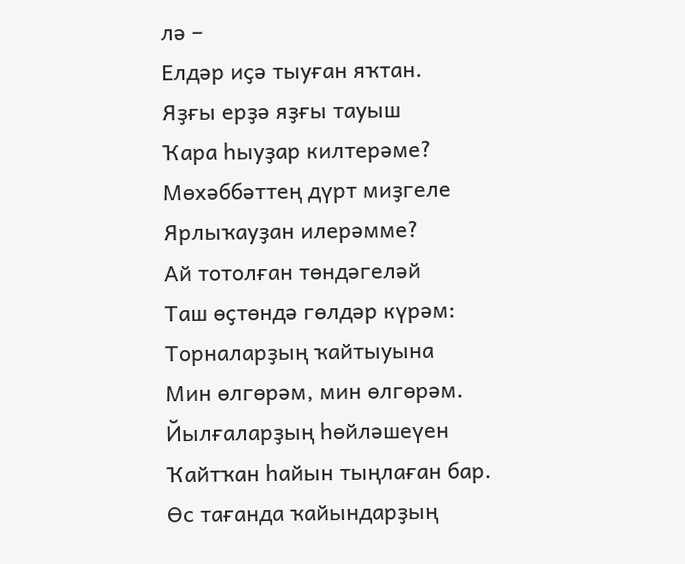лә –
Елдәр иҫә тыуған яҡтан.
Яҙғы ерҙә яҙғы тауыш
Ҡара һыуҙар килтерәме?
Мөхәббәттең дүрт миҙгеле
Ярлыҡауҙан илерәмме?
Ай тотолған төндәгеләй
Таш өҫтөндә гөлдәр күрәм:
Торналарҙың ҡайтыуына
Мин өлгөрәм, мин өлгөрәм.
Йылғаларҙың һөйләшеүен
Ҡайтҡан һайын тыңлаған бар.
Өс тағанда ҡайындарҙың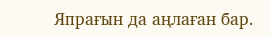Япрағын да аңлаған бар.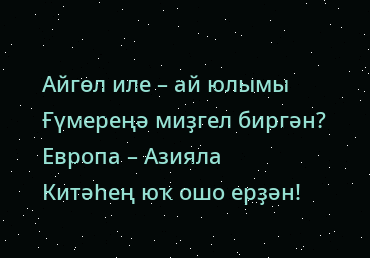Айгөл иле – ай юлымы
Ғүмереңә миҙгел биргән?
Европа – Азияла
Китәһең юҡ ошо ерҙән!